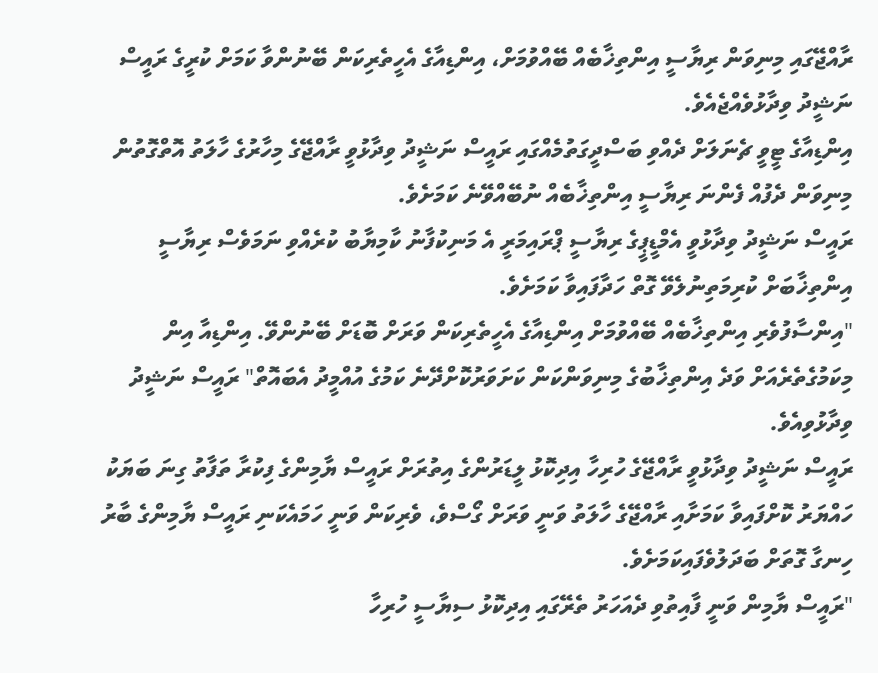ރާއްޖޭގައި މިނިވަން ރިޔާސީ އިންތިޚާބެއް ބޭއްވުމަށް، އިންޑިއާގެ އެހީތެރިކަން ބޭނުންވާ ކަމަށް ކުރީގެ ރައީސް ނަޝީދު ވިދާޅުވެއްޖެއެވެ.
އިންޑިއާގެ ޓީވީ ޗެނަލަށް ދެއްވި ބަސްދީގަތުމެއްގައި ރައީސް ނަޝީދު ވިދާޅުވީ ރާއްޖޭގެ މިހާރުގެ ހާލަތު އޮތްގޮތުން މިނިވަން ދެފުއް ފެންނަ ރިޔާސީ އިންތިޚާބެއް ނުބޭއްވޭނެ ކަމަށެވެ.
ރައީސް ނަޝީދު ވިދާޅުވީ އެމްޑީޕީގެ ރިޔާސީ ޕްރައިމަރީ އެ މަނިކުފާނު ކާމިޔާބު ކުރެއްވި ނަމަވެސް ރިޔާސީ އިންތިޚާބަށް ކުރިމަތިނުލެވޭ ގޮތް ހަދާފައިވާ ކަމަށެވެ.
"އިންސާފުވެރި އިންތިޚާބެއް ބޭއްވުމަށް އިންޑިއާގެ އެހީތެރިކަން ވަރަށް ބޮޑަށް ބޭނުންވޭ. އިންޑިއާ އިން މިކަމުގެތެރެއަށް ވަދެ އިންތިޚާބުގެ މިނިވަންކަން ކަށަވަރުކޮށްދޭނެ ކަމުގެ އުއްމީދު އެބައޮތް" ރައީސް ނަޝީދު ވިދާޅުވިއެވެ.
ރައީސް ނަޝީދު ވިދާޅުވީ ރާއްޖޭގެ ހުރިހާ އިދިކޮޅު ލީޑަރުންގެ އިތުރަށް ރައީސް ޔާމިންގެ ފިކުރާ ތަފާތު ގިނަ ބަޔަކު ހައްޔަރު ކޮށްފައިވާ ކަމަށާއި ރާއްޖޭގެ ހާލަތު ވަނީ ވަރަށް ގޯސްވެ، ވެރިކަން ވަނީ ހަމައެކަނި ރައީސް ޔާމިންގެ ބާރު ހިނގާ ގޮތަށް ބަދަލުވެފައިކަމަށެވެ.
"ރައީސް ޔާމިން ވަނީ ފާއިތުވި ދެއަހަރު ތެރޭގައި އިދިކޮޅު ސިޔާސީ ހުރިހާ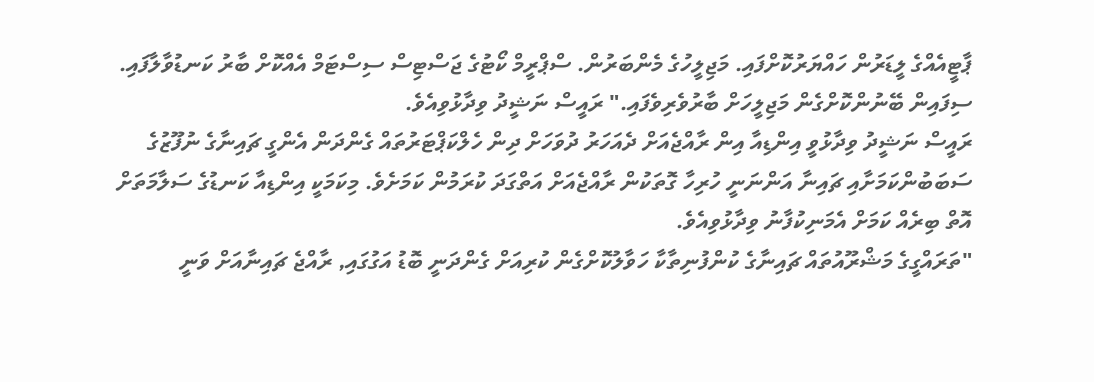ޕާޓީއެއްގެ ލީޑަރުން ހައްޔަރުކޮށްފައި. މަޖިލީހުގެ މެންބަރުން. ސްޕްރީމް ކޯޓުގެ ޖަސްޓިސް ސިސްޓަމް އެއްކޮށް ބާރު ކަނޑުވާލާފައި. ސިފައިން ބޭނުންކޮށްގެން މަޖިލީހަށް ބާރުވެރިވެފައި." ރައީސް ނަޝީދު ވިދާޅުވިއެވެ.
ރައީސް ނަޝީދު ވިދާޅުވީ އިންޑިއާ އިން ރާއްޖެއަށް ދެއަހަރު ދުވަހަށް ދިން ހެލްކަޕްޓަރުތައް ގެންދަން އެންގީ ޗައިނާގެ ނުފޫޒުގެ ސަބަބުންކަމަށާއި ޗައިނާ އަންނަނީ ހުރިހާ ގޮތަކުން ރާއްޖެއަށް އަތްގަދަ ކުރަމުން ކަމަށެވެ. މިކަމަކީ އިންޑިއާ ކަނޑުގެ ސަލާމަތަށް އޮތް ބިރެއް ކަމަށް އެމަނިކުފާނު ވިދާޅުވިއެވެ.
"ތަރައްގީގެ މަޝްރޫއުތައް ޗައިނާގެ ކުންފުނިތާކާ ހަވާލުކޮށްގެން ކުރިއަށް ގެންދަނީ ބޮޑު އަގުގައި, ރާއްޖެ ޗައިނާއަށް ވަނީ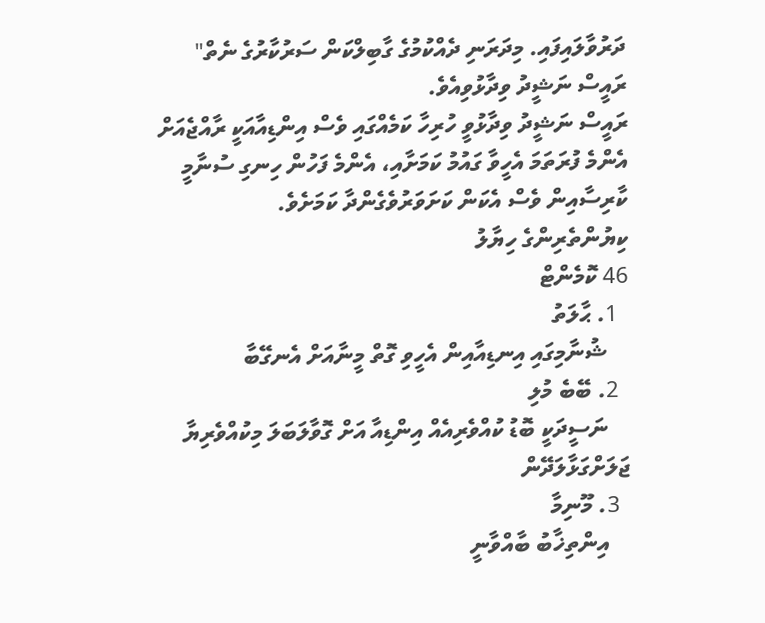ދަރުވާލައިފައި. މިދަރަނި ދެއްކުމުގެ ގާބިލްކަން ސަރުކާރުގެ ނެތް" ރައީސް ނަޝީދު ވިދާޅުވިއެވެ.
ރައީސް ނަޝީދު ވިދާޅުވީ ހުރިހާ ކަމެއްގައި ވެސް އިންޑިއާއަކީ ރާއްޖެއަށް އެންމެ ފުރަތަމަ އެހީވާ ގައުމު ކަމަށާއި، އެންމެ ފަހުން ހިނގި ސުނާމީ ކާރިސާއިން ވެސް އެކަން ކަށަވަރުވެގެންދާ ކަމަށެވެ.
ކިޔުންތެރިންގެ ހިޔާލު
46 ކޮމެންޓް
  1. ޙާލަތު
    ޝުނާމިގައި އިނޑިއާއިން އެހީވި ގޮތް މީނާއަށް އެނގޭބާ
  2. ބޭބެ މުލި
    ނަސީދަކީ ބޮޑު ކުއްވެރިއެއް އިންޑިއާ އަށް ގޮވާލަބަލަ މިކުއްވެރިޔާ ޖަލަށްގަޅާލަދޭން
  3. މޫނިމާ
    އިންތިޚާބު ބާއްވާނީ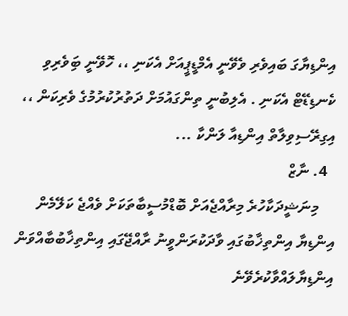އިންޑިޔާގަ ބައިވެރި ވެވޭނީ އެމްޑީޕީއަށް އެކަނި ،، ހޮވޭނީ ބަިވެރިވި ކެނޑިޑޭޓް އެކަނި . އެލިބުނީ ތިންގައުމަށް ދަތުރުކުރުމުގެ ވެރިކަން ،، އިގިރޭސިވިލާތް އިންޑިއާ ލަންކާ ...
  4. ނާޒް
    މިނަޝީދަކާހުރެ މިރާއްޖެއަށް ބޮޑްމުސީބާތަކަށް ވެއްޖެ ކަލޭމެން އިންޑިޔާ އިންތިޚާބުގައި ވާދަކުރަންވީނު ރާއްޖޭގައި އިންތިޚާބުބާއްވަން އިންޑިޔާލައްވާކުރެވޭނެ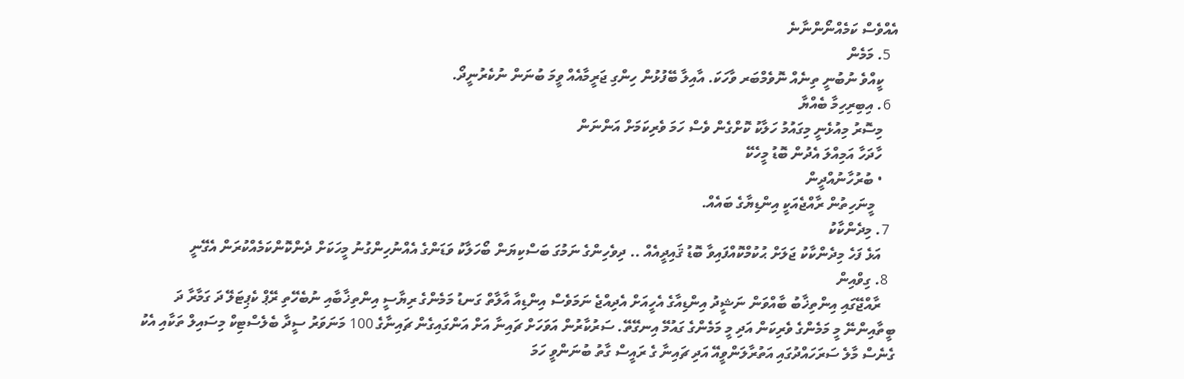އެއްވެސް ކަމެއްނޯންނާނެ
  5. މަމެން
    ކީއްވެ ނުބުނީ ތިނެއް ނޮވެމްބަރ ވާހަކަ. އާއިލާ ބޭފުޅުން ހިންގި ޖަރީމާއެއް ވީމަ ބުނަން ނުކެރުނީދޯ.
  6. އިބިރިހިމާ ބެއްޔާ
    މިސޮރު މިއުޅެނީ މިގައުމު ހަލާކު ކޮށްގެން ވެސް ހަމަ ވެރިކަމަށް އަންނަން
    ހާދަހާ އަމިއްލަ އެދުން ބޮޑު މީހެކޭ
    • ބުރުހާނުއްދީން
      މީނަހިތުން ރާއްޖެއަކީ އިންޑިޔާގެ ބައެއް.
  7. މިދެންކާކު
    އަޅެ ފަހެ މިދެންކާކު ޖަލަށް ޙުކުމްކޮއްފައިވާ ބޮޑު ޤައިދީއެއް .. ދިވެހިންގެ ނަމުގަ ބަސްކިޔަން ބޯހަލާކު ވަޑަންގެ އެއްނުހިންގުނު މީހަކަށް ދެންކޮންކަމެއްކުރަން އެގޭނީ
  8. ގިވްއިން
    ރާއްޖޭގައި އިންތިޚާބު ބާއްވަން ނަޝީދު އިންޑިއާގެ އެހީއަށް އެދިއްޖެ ނަމަވެސް އިންޑިއާ އާލާތް ގަނޑު މަމެންގެ ރިޔާސީ އިންތިޚާބާއި ނުބެހޭތި ރޭޕް ކެޕިޓަލޭ ދަ ގަމާރާ ދަ ބީތާއިންނޭ މީ މަމެންގެ ވެރިކަން އަދި މީ މަމެންގެ ގައުމޭ އިނގޭތޭ. ސަރުކާރުން އަވަހަށް ޗައިނާ އަށް އަންގައިގެން ޗައިނާގެ 100 މަނަވަރު ސީދާ ބެލެސްޓިކް މިސައިލް ތަކާއި އެކު ގެނެސް މާލެ ސަރަހައްދުގައި އަތުރާލަންވީއޭ އަދި ޗައިނާ ގެ ރައީސް ގާތު ބުނަންވީ ހަމަ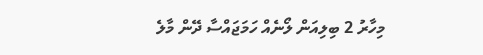މިހާރު 2 ބިލިއަން ލޯނެއް ހަމަޖައްސާ ދޭން މާލެ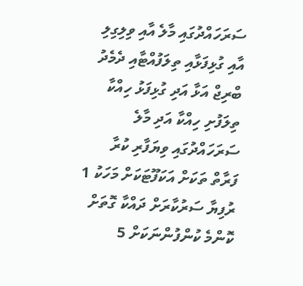ސަރަހައްދުގައި މާލެ އާއި ވިލިގިލި އާއި ގުޅިފަޅާއި ތިލަފުއްޓާއި ދެމެދު ބްރިޖް އަޅާ އަދި ގުޅިފަޅު ހިއްކާ ތިލަފުށި ހިއްކާ އަދި މާލެ ސަރަހައްދުގައި ވިޔަފާރި ކުރާ ފަރާތް ތަކަށް އަކަފޫޓަކަށް މަހަކު 1 ރުފިޔާ ސަރުކާރަށް ދައްކާ ގޮތަށް ކޮންމެ ކުންފުންނަކަށް 5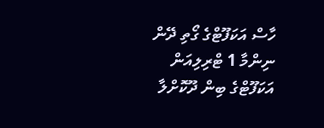ހާސް އަކަފޫޓްގެ ގޯތި ދޭން ނިންމާ 1 ޓްރިލިއަން އަކަފޫޓްގެ ބިން ދޫކޮށްލާ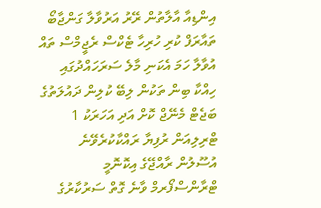އިންޑިއާ އާލާތުން ރޭރު އަރުވާލާ ގަންޖާބޯ ތައާރަފް ކުރި ހުރިހާ ޓެކްސް ރެޖީމްސް ތައް އުވާލާ ހަމަ އެކަނި މާލެ ސަރަހައްދުގައި ހިއްކާ ބިން ތަކުން ލިބޭ ކުލިން ދައުލަތުގެ ބަޖެޓް މެނޭޖް ކޮށް އަދި އަހަރަކު 1 ޓްރިލިއަން ރުފިޔާ ރައްކާކުރެވޭނެ އުސޫލުން ރާއްޖޭގެ އިކޮނޮމީ ޓްރާންސްފޯރމް ވާނެ ގޮތް ސަރުކާރުގެ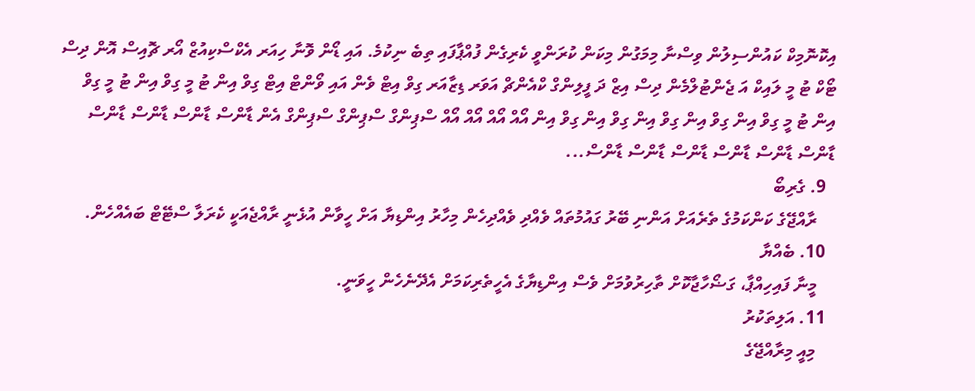އިކޮނޮމިކް ކައުންސިލުން ވިސްނާ މިމަގުން މިކަން ކުރަންވީ ކެރިގެން ފުއްޕާފައި ތިބެ ނިކުމެ. އައި ޑޯން ވޮނާ ހިއަރ އެކްސްކިއުޒް އޯރ ޗޮއިސް އޮން ދިސް ޓޯކް ޓު މީ ލައިކް އަ ޖެންޓުލްމެން ދިސް އިޒް ދަ ފީލިންގް ކްއެންޗް އަވަރ ޑިޒާއަރ ގިވް އިޓް ވެން އައި ވޯންޓް އިޓް ގިވް އިން ޓު މީ ގިވް އިން ޓު މީ ގިވް އިން ޓު މީ ގިވް އިން ގިވް އިން ގިވް އިން ގިވް އިން ގިވް އިން އޯއް އޯއް އޯއް އޯއް ސްޕިންގް ސްޕިންގް ސްޕިންގް އެން ޑާންސް ޑާންސް ޑާންސް ޑާންސް ޑާންސް ޑާންސް ޑާންސް ޑާންސް ޑާންސް ޑާންސް...
  9. ގެރިބޯ
    ރާއްޖޭގެ ކަންކަމުގެ ތެރެއަށް އަންނި ބޭރު ގައުމުތައް ވެއްދި ވެއްދިހެން މިހާރު އިންޑިޔާ އަށް ހީވާން އުޅެނީ ރާއްޖެއަކީ ކެރަލާ ސްޓޭޓް ބައެއްހެން.
  10. ބެއްޔާ
    މީނާ ފައިހިއްޕާ، ގަޟޯހާޖާކޮށް ތާހިރުވުމަށް ވެސް އިންޑިޔާގެ އެހީތެރިކަމަށް އެދޭނެހެން ހީވަނީ.
  11. އަލިތަކުރު
    މިއީ މިރާއްޖޭގެ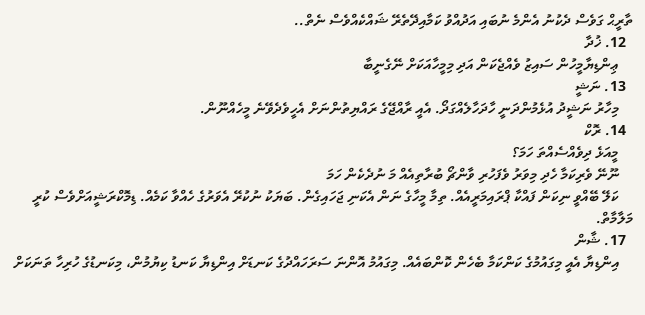ތާރީޙް ގަވެސް ދެކުނު އެންމެ ނުބައި އަދުއްވު ކަމާއިދޭތެރޭ ޝައްކެއްވެސް ނެތް..
  12. ޚުދާ
    ޢިންޑިޔާމީހުން ސައިޒު ވެއްޖެކަން އަދި މިމީހާއަކަށް ނޭގެނީބާ
  13. ނަޝީ
    މިހާރު ނަޝީދު އުޅެމުންދަނީ ހާދަހާލެއްގަދޯ. އެއީ ރާއްޖޭގެ ރައްޔިތުންނަށް އެހީވެދެވޭނެ މީހެއްނޫން.
  14. ރޮކް
    މީއަޅެ ދިވެއްސެއްތަ ހަމަ؟
    ނޫނޭ ވެރިކަމާ ހެދި މިވަރު ވެފަހުރި ވާންޗޯ ބުރާތިއެއް މަ ނުދެކެން ހަމަ
    ކަލޭ ބޭއްވީ ނިކަން ފައްކާ ޕްރައިމަރީއެއް. ތިމާ މީހާގެ ނަން އެކަނި ޖަހައިގެން. ބަޔަކު ނުކުރޭ އެވަރުގެ ހެއްވާ ކަމެއް. ޑިމޮކްރަޝީއަށްވެސް ކުރީ މަލާމާތް.
  17. ޝާން
    އިންޑިޔާ އެއީ މިގައުމުގެ ކަންކަމާ ބެހެން ކޮންބައެއް. މިގައުމު އޮންނަ ސަރަހައްދުގެ ކަނޑަށް އިންޑިޔާ ކަނޑު ކިޔުމުން، މިކަނޑުގެ ހުރިހާ ތަނަކަށް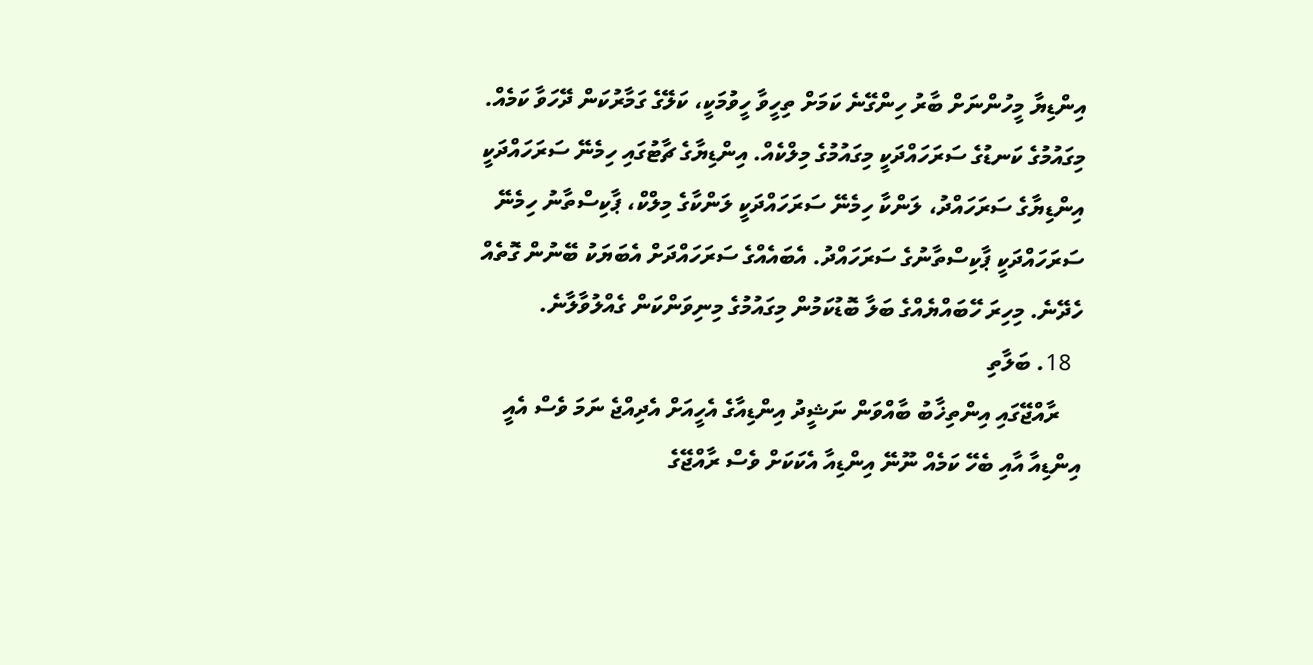އިންޑިޔާ މީހުންނަށް ބާރު ހިންގޭނެ ކަމަށް ތިހީވާ ހީވުމަކީ، ކަލޭގެ ގަމާރުކަން ދޭހަވާ ކަމެއް. މިގައުމުގެ ކަނޑުގެ ސަރަހައްދަކީ މިގައުމުގެ މިލްކެއް. އިންޑިޔާގެ ޗާޓުގައި ހިމެނޭ ސަރަހައްދަކީ އިންޑިޔާގެ ސަރަހައްދު، ލަންކާ ހިމެނޭ ސަރަހައްދަކީ ލަންކާގެ މިލްކް، ޕާކިސްތާނު ހިމެނޭ ސަރަހައްދަކީ ޕާކިސްތާނުގެ ސަރަހައްދު. އެބައެއްގެ ސަރަހައްދަށް އެބަޔަކު ބޭނުން ގޮތެއް ހެދޭނެ. މިހިރަ ހޭބައްޔެއްގެ ބަލާ ބޮޑުކަމުން މިގައުމުގެ މިނިވަންކަން ގެއްލުވާލާނެ.
  18. ބަލާތި
    ރާއްޖޭގައި އިންތިޚާބު ބާއްވަން ނަޝީދު އިންޑިއާގެ އެހީއަށް އެދިއްޖެ ނަމަ ވެސް އެއީ އިންޑިއާ އާއި ބެހޭ ކަމެއް ނޫނޭ އިންޑިއާ އެކަކަށް ވެސް ރާއްޖޭގެ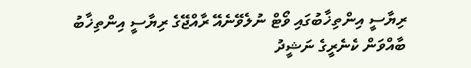ރިޔާސީ އިންތިޚާބުގައި ވޯޓް ނުލެވޭނެއޭ ރާއްޖޭގެ ރިޔާސީ އިންތިޚާބު ބާއްވަން ކެނެރީގެ ނަޝީދު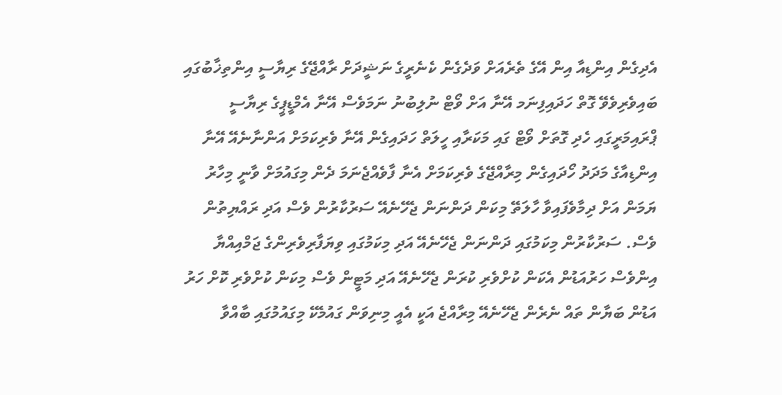އެދިގެން އިންޑިއާ އިން އޭގެ ތެރެއަށް ވަދެގެން ކެނެރީގެ ނަޝީދަށް ރާއްޖޭގެ ރިޔާސީ އިންތިޚާބުގައި ބައިވެރިވެވޭ ގޮތް ހަދައިފިނަމ އޭނާ އަށް ވޯޓް ނުލިބުނު ނަމަވެސް އޭނާ އެމްޑީޕީގެ ރިޔާސީ ޕްރައިމަރީގައި ހެދި ގޮތަށް ވޯޓް ގައި މަކަރާއި ހީލަތް ހަދައިގެން އޭނާ ވެރިކަމަށް އަންނާނެއޭ އޭނާ އިންޑިއާގެ މަދަދު ހޯދައިގެން މިރާއްޖޭގެ ވެރިކަމަށް އެނާ ފާވެއްޖެނަމަ ދެން މިގައުމަށް ވާނީ މިހާރު ޔަމަން އަށް ދިމާވެފައިވާ ހާލަތޭ މިކަން ދަންނަން ޖެހޭނެއޭ ސަރުކާރުން ވެސް އަދި ރައްޔިތުން ވެސް. ސަރުކާރުން މިކަމުގައި ދަންނަން ޖެހޭނެއޭ އަދި މިކަމުގައި ވިޔަފާރިވެރިންގެ ޖަމްއިއްޔާ އިންވެސް ހަރުއަޑުން އެކަން ކުށްވެރި ކުރަން ޖެހޭނެއޭ އަދި މަޓީން ވެސް މިކަން ކުށްވެރި ކޮށް ހަރު އަޑުން ބަޔާން ތައް ނެރެން ޖެހޭނެއޭ މިރާއްޖެ އަކީ އެއީ މިނިވަން ގައުމެކޭ މިގައުމުގައި ބާއްވާ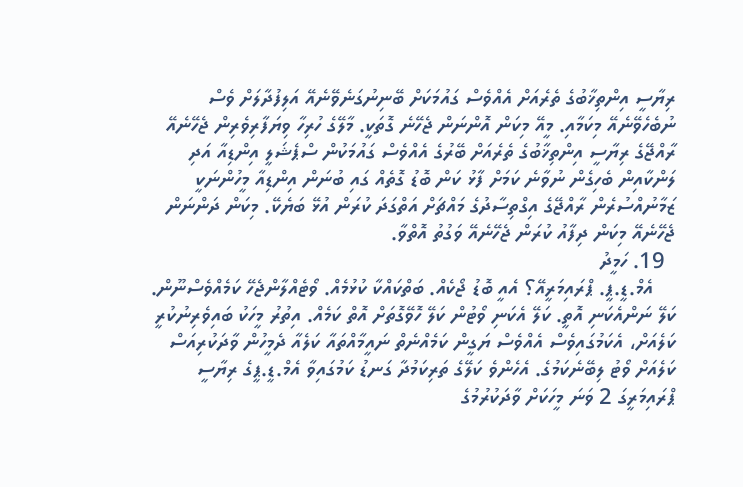ރިޔާސީ އިންތިޚާބުގެ ތެރެއަށް އެއްވެސް ގައުމަކަށް ބޭނިނުގަނެވޭނެއޭ އަލިފުދާލަށް ވެސް ނުބެހެވޭނެއޭ މިކަމާއި. މީއޭ މިކަން އޮންނަން ޖެހޭނެ ގޮތަކީ. މާލޭގެ ހުރިހާ ވިޔަފާރިވެރިން ޖެހޭނެއޭ ރާއްޖޭގެ ރިޔާސީ އިންތިޚާބުގެ ތެރެއަށް ބޭރުގެ އެއްވެސް ގައުމަކުން ސްޕެޝަލީ އިންޑިއާ އަދި ލަންކާއިން ބެހިގެން ނުވާނެ ކަމަށް ފާޅު ކަން ބޮޑު ގޮތެއް ގައި ބުނަން އިންޑިއާ މީހުންނަކީ ޒަމާނުއްސުރެން ރާއްޖޭގެ އިގްތިސާދުގެ މައްޗަށް އަތްގަދަ ކުރަން އުޅޭ ބަޔެކޭ. މިކަން ދަންނަން ޖެހޭނެއޭ މިކަން ދިފާއު ކުރަން ޖެހޭނެއޭ ވަގުތު އޮތްވާ.
  19. ހަމީދު
    އެމް.ޑީ.ޕީ. ޕްރައިމަރީއޭ؟ އެއީ ބޮޑު ޖޯކެއް. ބަތްކައްކާ ކުޅުމެއް. ވޯޓެއްލާންޖެހޭ ކަމެއްވެސްނޫން. ކަލޭ ނަންއެކަނި އޮތީ. ކަލޭ އެކަނި ވޯޓުން ކަލޭ ހޮވޭގޮތަށް އޮތް ކަމެއް. އިތުރު މީހަކު ބައިވެރިނުކުރީ ކަލެއަށް، އެކަމުގައިވެސް އެއްވެސް ޔަގީން ކަމެއްނެތް ނައީމާއްތައާ ކަލެއާ ދެމީހުން ވާދަކުރިއަސް ކަލެއަށް ވޯޓު ލިބޭނެކަމުގެ. އެހެންވެ ކަލޭގެ ތަރިކަމުދާ ގަނޑު ކަމުގައިވާ އެމް.ޑީ.ޕީގެ ރިޔާސީ ޕްރައިމަރީގަ 2 ވަނަ މީހަކަށް ވާދަކުރުމުގެ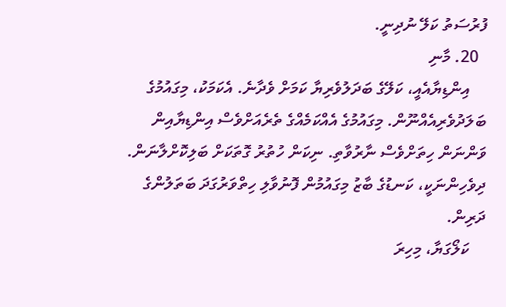ފުރުސަތު ކަލޭ ނުދިނީ.
  20. މާނި
    އިންޑިޔާއެއީ، ކަލޭގެ ބަދަލުވެރިޔާ ކަމަށް ވެދާނެ. އެކަމަކު، މިގައުމުގެ ބަލަދުވެރިއެއްނޫން. މިގައުމުގެ އެއްކަމެއްގެ ތެރެއަށްވެސް އިންޑިޔާއިން ވަންނަން ހިތަށްވެސް ނާރުވާތި. ނިކަން ހުތުރު ގޮތަކަށް ބަލިކޮށްލާނަން. ދިވެހިންނަކީ، ކަނޑުގެ ބާޒު މިގައުމުން ފޮނުވާލި ހިތްވަރުގަދަ ބަތަލުންގެ ދަރިން.
    ކަލޯގަޔާ، މިހިރަ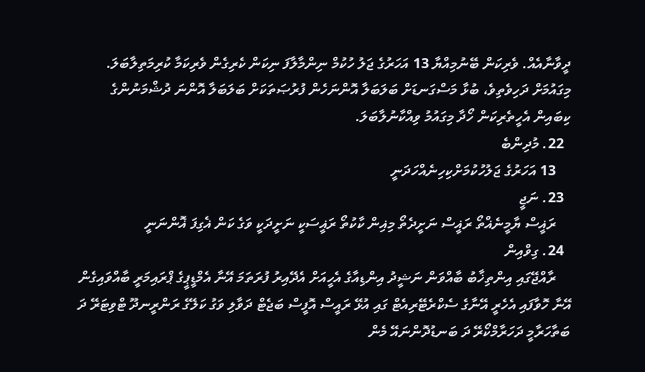ދީވާނާއެއް. ވެރިކަން ބޭނުމިއްޔާ 13 އަހަރުގެ ޖަލު ހުކުމް ނިންމާލާފަ ނިކަން ކެރިގެން ވެރިކަމާ ކުރިމަތިލާބަލަ. މިގައުމަށް ދަހިވެތިވެ، ބުޅާ މަސްގަނޑަށް ބަލަބަލާ އޮންނަހެން ފުރުޞަތަކަށް ބަލަބަލާ އޮންނަ ދުޝްމަނުންގެ ކިބައިން އެހީތެރިކަން ހޯދާ މިގައުމު ވިއްކާނުލާބަލަ.
  22. މުދިންބެ
    13 އަހަރުގެ ޖަލުހުކުމަށްކިހިނެއްހަދަނީ
  23. ނަޖީ
    ރަޣީސް ޔާމީނެޣްތޯ ރަޣީސް ނަށީދެތޯ މިޣިން ކާކުތޯ ރަޣީސަކީ ނަށީދަކީ ވަގެ ކަން ޣެގިފަ ޣޮންނަނީ
  24. ގިވްއިން
    ރާއްޖޭގައި އިންތިޚާބު ބާއްވަން ނަޝީދު އިންޑިއާގެ އެހީއަށް އެދޭއިރު ފުރަތަމަ އޭނާ އެމްޑީޕީގެ ޕްރައިމަރީ ބާއްވައިގެން އޭނާ ހޮވާފައި އެހެރީ އޭނާގެ ސެކްރެޓޭރިއެޓް ގައި އުޅޭ ރައީސް އޮފީސް ބަޖެޓް ދަވާލި ވަގު ކަލޭގެ ރަންރީނދޫ ޓްވިޓަރޭ ދަ ބަތާހަރާމީ ދަހަރާމްކޯރޭ ދަ ބަނޑުދޮންނައޭ މެން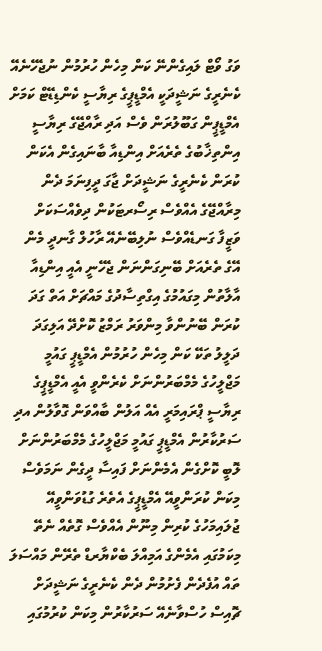ވަގު ވޯޓް ލައިގެންނޭ ކަން މިހެން ހުރުމުން ނުޖެހޭނެއޭ ކެނެރީގެ ނަޝީދަކީ އެމްޑީޕީގެ ރިޔާސީ ކެންޑިޑޭޓް ކަމަށް އެމްޑީޕީން ގަބޫލުރަން ވެސް އަދި ރާއްޖޭގެ ރިޔާސީ އިންތިޚާބުގެ ތެރެއަށް އިންޑިއާ ބާނައިގެން އެކަން ކުރަން ކެނެރީގެ ނަޝީދަށް ޖާގަ ދީފިނަމަ ދެން މިރާއްޖޭގެ އެއްވެސް ރިސޯރޓަކުން ދިވެއްސަކަށް ވަޒީފާ ގަނޑެއްވެސް ނުލިބޭނެއޭ ރާހުލް ގާނދީ މެން އޭގެ ތެރެއަށް ބޭނިގަންނަން ޖެހޭނީ އެއީ އިންޑިއާ އާލާތުން މިގައުމުގެ އިގްތިސާދުގެ މައްޗަށް އަތް ގަދަ ކުރަން ބޭނުންވާ މިންވަރު ރަމްޒު ކޮށްދޭ އަލިގަދަ ދަލީލު ތަކޭ ކަން މިހެން ހުރުމުން އެމްޑީޕީ ގައުމީ މަޖްލީހުގެ މެމްބަރުންނަށް ކެރެންވީ އެއީ އެމްޑީޕީގެ ރިޔާސީ ޕްރައިމަރީ އެއް އަލުން ބާއްވަން ގޮވާލުން އދި ސަރުކާރުން އެމްޑީޕީ ގައުމީ މަޖްލީހުގެ މެމްބަރުންނަށް ލޮބީ ކޮށްގެން އެމެންނަށް ފައިސާ ދީގެން ނަމަވެސް މިކަން ކުރަންވީއޭ އެމްޑީޕީގެ އެތެރެ ގުޑުވަންވީއޭ ޖުލައިމަހުގެ ކުރިން މިނޫން އެއްވެސް ގޮތެއް ނެތޭ މިކަމުގައި އެމެންގެ އަމިއްލަ ބެކްޔާރޑް ތެރޭން މައްސަލަ ތައް އުފެދެން ފެށުމުން ދެން ކެނެރީގެ ނަޝީދަށް ޗޮއިސް ހުސްވާނެއޭ ސަރުކާރުން މިކަން ކުރުމުގައި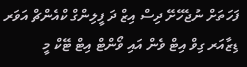ފަހަތަށް ނުޖެހޭށޭ ދިސް އިޒް ދަ ފީލިންގް ކްއެންޗް އަވަރ ޑިޒާއަރ ގިވް އިޓް ވެން އައި ވޯންޓް އިޓް ޓޭކް މީ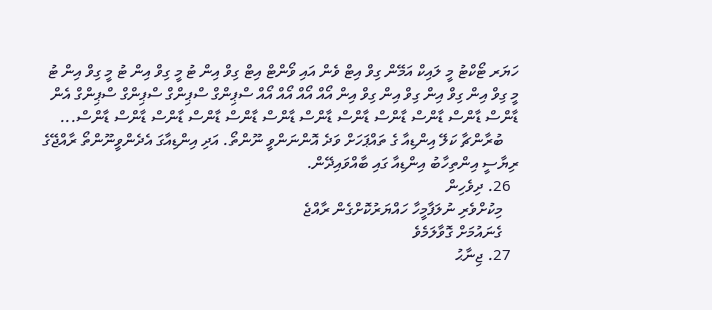ހަޔަރ ޓޯކްޓު މީ ލައިކް އަމޭން ގިވް އިޓް ވެން އައި ވޯންޓް އިޓް ގިވް އިން ޓު މީ ގިވް އިން ޓު މީ ގިވް އިން ޓު މީ ގިވް އިން ގިވް އިން ގިވް އިން ގިވް އިން އޯއް އޯއް އޯއް އޯއް ސްޕިންގް ސްޕިންގް ސްޕިންގް ސްޕިންގް އެން ޑާންސް ޑާންސް ޑާންސް ޑާންސް ޑާންސް ޑާންސް ޑާންސް ޑާންސް ޑާންސް ޑާންސް ޑާންސް ޑާންސް...
    ބުރާންޗާ ކަލޭ އިންޑިއާ ގެ ތައްޕަހަށް ވަދެ އޮންނަންވީ ނޫންތޯ. އަދި އިންޑިއާގަ އެދެންވީނޫންތޯ ރާއްޖޭގެ ރިޔާސީ އިންތިހާބު އިންޑިއާ ގައި ބާއްވައިދޭން.
  26. ދިވެހިން
    މިކުށްވެރި ނުލަފާމީހާ ހައްޔަރުކޮށްގެން ރާއްޖެ
    ގެނައުމަށް ގޮވާލަމެވެ
  27. ޖިނާޙު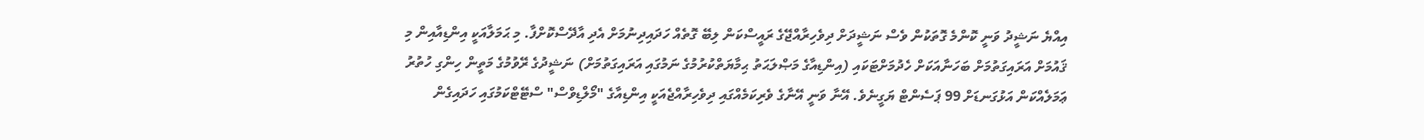އިއްޔެ ނަޝީދު ވަނީ ކޮންމެ ގޮތަކުން ވެސް ނަޝީދަށް ދިވެހިރާއްޖޭގެ ރައީސްކަން ލިބޭ ގޮތެއް ހަދައިދިނުމަށް އެދި އާދޭސްކޮށްފާ. މި ޙަމަލާއަކީ އިންޑިއާއިން މި ޤައުމަށް އަރައިގަތުމަށް ބަހަނާއަކަށް ހެދުމަށްޓަކައި (އިންޑިއާގެ މަޞްލަޙަތު ޙިމާޔަތްކުރުމުގެ ނަމުގައި އަރައިގަތުމަށް) ނަޝީދުގެ ރޭވުމުގެ މަތީން ހިންގި ހުތުރު ޢަމަލެއްކަން އަޅުގަނޑަށް 99 ޕަސެންޓް ޔަގީނެވެ. އޭނާ ވަނީ އޭނާގެ ވެރިކަމެއްގައި ދިވެހިރާއްޖެއަކީ އިންޑިއާގެ "މޯލްޑިވްސް" ސްޓޭޓްކަމުގައި ހަދައިގެން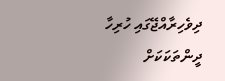ދިވެހިރާއްޖޭގައި ހުރިހާ ދީންތަކަކަށް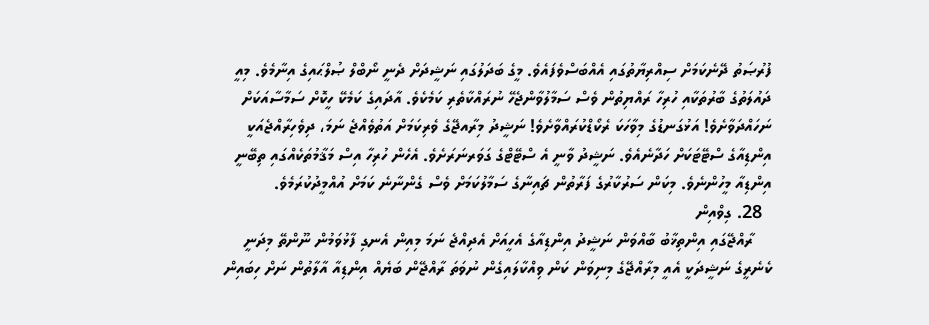ފުރުޞަތު ދޭނެކަމަށް ސިއްރިޔާތުގައި އެއްބަސްވެފައެވެ. މީގެ ބަދަލުގައި ނަޝީދަށް ދެނީ ނޯބްލް ޞުލްޙައިގެ އިނާމެވެ. މިއީ ދައުލަތުގެ ބާރުތަކާއި ހުރިހާ ރައްޔިތުން ވެސް ސަމާލުވާންޖެހޭ ނުރައްކާތެރި ކަމެކެވެ. އާދައިގެ ކަމެކޭ ހީކޮށް ސަމާސާއަކަށް ނަހައްދަވާށެވެ! އަޅުގަނޑުގެ މިވާހަކަ ރެކޯޑްކުރައްވާށެވެ! ނަޝީދު މިރާއޖޭގެ ވެރިކަމަށް އަތުވެއްޖެ ނަމަ، ދިވެހިރާއްޖެއަކީ އިންޑިއާގެ ސްޓޭޓަކަށް ހަދާނެއެވެ. ނަޝީދު ވާނީ އެ ސްޓޭޓްގެ ގަވަރނަރަށެވެ. އެހެން ހުރިހާ އިސް މަޤާމުތަކެއްގައި ތިބޭނީ އިންޑިއާ މީހުންނެވެ. މިކަން ސަރުކާރުގެ ފަރާތުން ޗައިނާގެ ސަމާލުކަމަށް ވެސް ގެންނާނެ ކަމަށް އުއްމީދުކުރަމެވެ.
  28. ގިވްއިން
    ރާއްޖޭގައި އިންތިޚާބު ބާއްވަން ނަޝީދު އިންޑިއާގެ އެހީއަށް އެދިއްޖެ ނަމަ މިއިން އެނގި ފާޅުވަމުން ނޫންތޭ މިދަނީ ކެނެރީގެ ނަޝީދަކީ އެއީ މިރާއްޖޭގެ މިނިވަން ކަން ވިއްކާލައިގެން ނުވަތަ ރާއްޖޭން ބަޔެއް އިންޑިއާ އާލާތުން ނަށް ހިބައިން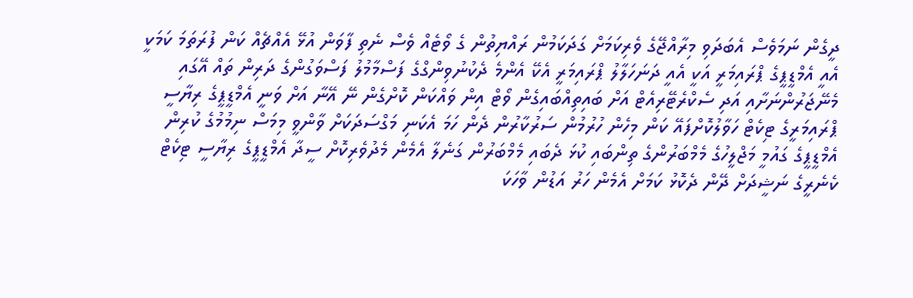ދީގެން ނަމަވެސް އެބަދަވި މިރާއްޖޭގެ ވެރިކަމަށް ގަދަކަމުން ރައްޔިތުން ގެ ވޯޓެއް ވެސް ނެތި ފާވަން އުޅޭ އެއްޗެއް ކަން ފުރަތަމަ ކަމަކީ އެއީ އެމްޑީޕީގެ ޕްރައިމަރީ އަކީ އެއީ ދަނަހަލާލު ޕްރައިމަރީ އެކޭ އެންމެ ދެކުނުވިންގްގެ ފަސްމާމުލު ފަސްވަގުންގެ ދަރިން ތައް އޭގައި މެނޭޖަރުންނަށާއި އަދި ސެކްރެޓޭރިއެޓް އަށް ބައިތިއްބައިގެން ވޯޓް އިން ވައްކަން ކޮށްގެން ނޭ އޭނާ އަށް ވަނީ އެމްޑީޕީގެ ރިޔާސީ ޕްރައިމަރީގެ ޓިކެޓް ހަވާލުކޮށްފައޭ ކަން މިހެން ހުރުމުން ސަރުކާރުން ދެން ހަމަ އެކަނި މަގްސަދަކަށް ވާންވީ މިމަސް ނިމުމުގެ ކުރިން އެމްޑީޕީގެ ގައުމީ މަޖްލީހުގެ މެމްބަރުންގެ ތިންބައި ކުޅަ ދެބައި މެމްބަރުން ގަނެލާ އެމެން މެދުވެރިކޮށް ސީދާ އެމްޑީޕީގެ ރިޔާސީ ޓިކެޓް ކެނެރީގެ ނަޝީދަށް ދޭން ދެކޮޅު ކަމަށް އެމެން ހަރު އަޑުން ވާހަކަ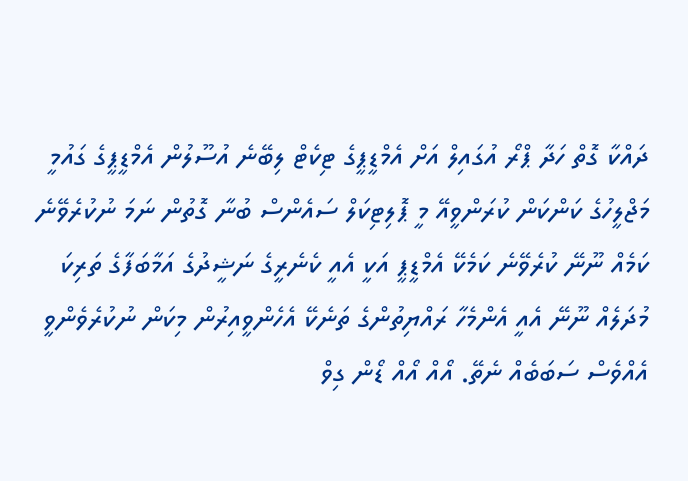ދައްކާ ގޮތް ހަދާ ޕްރޯ އުގައިލް އަށް އެމްޑީޕީގެ ޓިކެޓް ލިބޭނެ އުސޫލުން އެމްޑީޕީގެ ގައުމީ މަޖްލީހުގެ ކަންކަން ކުރަންވީއޭ މީ ޕޮލިޓިކަލް ސައެންސް ބުނާ ގޮތުން ނަމަ ނުކުރެވޭނެ ކަމެއް ނޫނޭ ކުރެވޭނެ ކަމެކޭ އެމްޑީޕީ އަކީ އެއީ ކެނެރީގެ ނަޝީދުގެ އަމާބަފާގެ ތަރިކަ މުދަލެއް ނޫނޭ އެއީ އެންމެހާ ރައްޔިތުންގެ ތަނެކޭ އެހެންވީއިރުން މިކަން ނުކުރެވެންވީ އެއްވެސް ސަބަބެއް ނެތޭ. އޯއް އޯއް ޑޯން ގިވް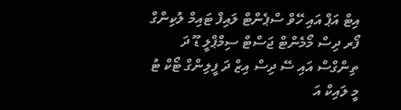އިޓް އަޕް އައި ހޭވް ސްޕެންޓް ލައިފް ޓައިމް ލުކިންގް ފޯރ ދިސް މޯމެންޓް ޖަސްޓް ސިމްޕްލީ ޑޫ ދަ ތިންގްސް އައި ސޭ ދިސް އިޒް ދަ ފީލިންގް ޓޯކް ޓު މީ ލައިކް އަ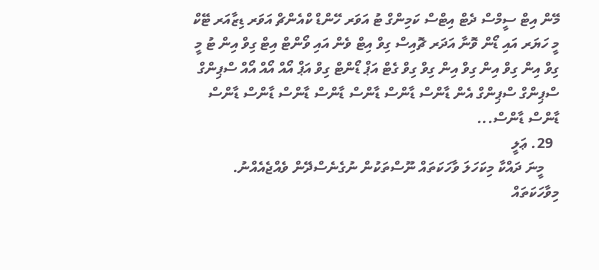މޭން އިޓް ސީމްސް ދެޓް އިޓްސް ކަމިންގް ޓު އަވަރ ހޭންޑް ކްއެންޗް އަވަރ ޑިޒާއަރ ޓޭކް މީ ހަޔަރ އައި ޑޯން ވޮނާ އަދަރ ޗޮއިސް ގިވް އިޓް ވެން އައި ވޯންޓް އިޓް ގިވް އިން ޓު މީ ގިވް އިން ގިވް އިން ގިވް އިން ގިވް ގިވް ގެޓް އަޕް ޑޯންޓް ގިވް އަޕް އޯއް އޯއް އޯއް ސްޕިންގް ސްޕިންގް ސްޕިންގް އެން ޑާންސް ޑާންސް ޑާންސް ޑާންސް ޑާންސް ޑާންސް ޑާންސް ޑާންސް ޑާންސް...
  29. ޢަލީ
    މީނަ ދައްކާ މިކަހަލަ ވާހަކަތައް ނޫސްތަކުން ނުގެނެސްދޭން ވެއްޖެއެއްނު. މިވާހަކަތައް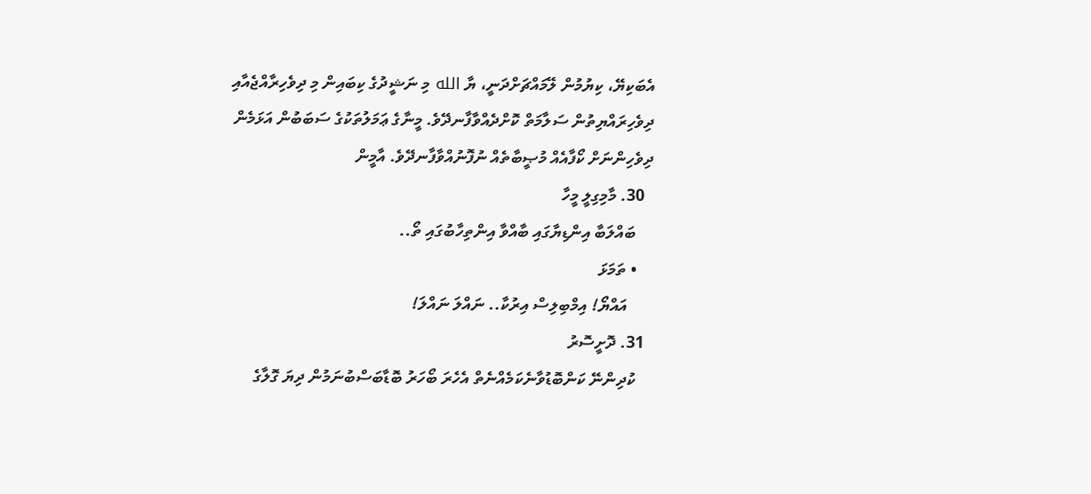އެބަކިޔޭ، ކިޔުމުން ލޭމައްޗަށްދަނީ، ޔާ الله މި ނަޝީދުގެ ކިބައިން މި ދިވެހިރާއްޖެއާއި ދިވެހިރައްޔިތުން ސަލާމަތް ކޮށްދެއްވާފާނދޭވެ. މީނާގެ ޢަމަލުތަކުގެ ސަބަބުން އަޅަމެން ދިވެހިންނަށް ކޯފާއެއް މުޞީބާތެއް ނުފޮނުއްވާފާނދޭވެ. އާމީން
  30. މާމިގިލީ މީހާ
    ބައްލަބާ އިންޑިޔާގައި ބާއްވާ އިންތިހާބުގައި ތޯ..
    • ތަމަޅަ
      އައްޔޯ! އިމްބިލިސް އިރުކާ.. ނައްލަ ނައްލަ!
  31. ދޮށީސޮރު
    ކުދިންނޭ ކަންބޮޑުވާނެކަމެއްނެތް އެހެރަ ބޯހަރު ބޮޑާބަސްބުނަމުން ދިޔަ ގޮލާގެ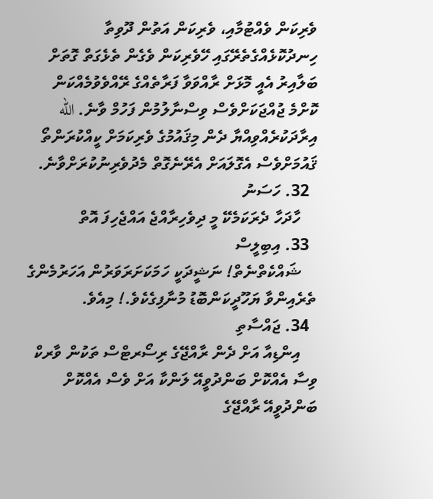ވެރިކަން ވެއްޓުމާއި، ވެރިކަން އަތުން ދޫވިތާ ހިނދުކޮޅެއްގެތެރޭގައި ހޭވެރިކަން ވެގެން ތެޅެގަތް ގޮތަށް ބަލާއިރު އެއީ މޮޅަށް ރާއްވަވާ ފަރާތެއްގެ ރޭއްވެވުމެއްކަން ކޮށްމެ ޖުއްޖަކަށްވެސް ވިސްނާލުމުން ފަހުމް ވާނެ. الله އިރާދަކުރެއްވިއްޔާ ދެން މިޤައުމުގެ ވެރިކަމަށް ކީއްކުރަންތޯ ޤައުމަށްވެސް އެގޮލައަށް އެރޭނެގޮތް މެދުވެރިނުކުރަށްވާނެ.
  32. ހަސަނު
    ހާދަހާ ދެރަކަމެކޭ މީ ދިވެހިރާއްޖެ އައްޖެހިފަ އޮތް
  33. އިބިލީސް
    ޝައްކެތްނެތް! ނަޝީދަކީ ހަމަކަށަރަވަރުން އަހަރުމެންގެ ތެރެއިންވާ ޔަހޫދީކަންބޮޑު މުނާފިގެކެވެ.! މިއެވެ.
  34. ޖައްސާތި
    އިންޑިއާ އަށް ދެން ރާއްޖޭގެ ރިސޯރޓްސް ތަކުން ވާރކް ވިސާ އެއްކޮށް ބަންދުވީއޭ ލަންކާ އަށް ވެސް އެއްކޮށް ބަންދުވީއޭ ރާއްޖޭގެ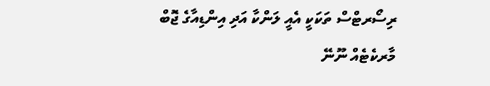ރިސޯރޓްސް ތަކަކީ އެއީ ލަންކާ އަދި އިންޑިއާގެ ޖޮބް މާރކެޓެއް ނޫނޭ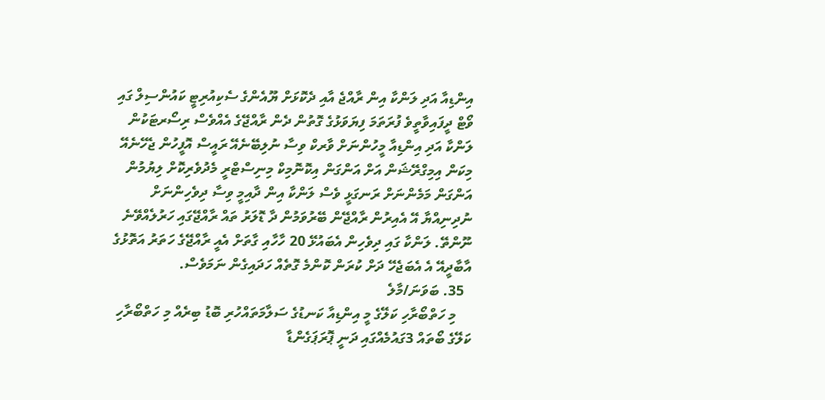އިންޑިއާ އަދި ލަންކާ އިން ރާއްޖެ އާއި ދެކޮޅަށް ޔޫއެންގެ ސެކިއުރިޓީ ކައުންސިލް ގައި ވޯޓް ދީފައިވާތީވެ ފުރަތަމަ ފިޔަވަޅުގެ ގޮތުން ދެން ރާއްޖޭގެ އެއްވެސް ރިސޯރޓަކުން ލަންކާ އަދި އިންޑިއާ މީހުންނަށް ވާރކް ވިސާ ނުލިބޭނެއޭ ރައީސް އޮފީހުން ޖެހޭނެއޭ މިކަން އިމިގްރޭޝަން އަށް އަންގަން އިކޮނޮމިކް މިނިސްޓްރީ މެދުވެރިކޮށް ލިޔުމުން އަންގަން މަމެންނަށް ރަނގަޅީ ވެސް ލަންކާ އިން ދާއިމީ ވިސާ ދިވެހިންނަށް ނުދިނިއްޔާ އޭ އެއިރުން ރާއްޖޭން ބޭރުވަމުން ދާ ޑޮލަރު ތައް ރާއްޖޭގައި ހަރުލެއްވޭނެ ނޫންތޭ. ލަންކާ ގައި ދިވެހިން އެބައުޅޭ 20 ހާހާއި ގާތަށް އެއީ ރާއްޖޭގެ ހަތަރު އަތޮޅުގެ އާބާދީއޭ އެ އެބަޖެހޭ ދަށް ކުރަން ކޮންމެ ގޮތެއް ހަދައިގެން ނަމަވެސް.
  35. ބަވަނަ/މާލެ
    މި ހަތްބޯރާހި ކަލޭގެ މީ އިންޑިއާ ކަނޑުގެ ސަލާމަތައްހުރި ބޮޑު ބިރެއް މި ހަތްބޯރާހި ކަލޭގެ ބޯތައް 3ގައުމެއްގައި ދަނީ ޕޮރަޕަގެންޑާ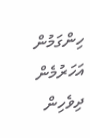ހިންގަމުން އަހަރުމެން ދިވެހިން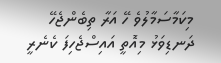މިކަމާސަމާލުވެ ހޭ އަރާ ތިބެންޖެހޭ ދަނޑިވަޅު މިއޮތީ އައިސްޖެހިފަ ކެނެރީ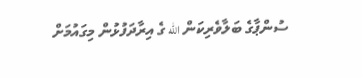ސުންޕާގެ ބަލާވެރިކަން الله ގެ އިރާދަފުޅުން މިގައުމަށް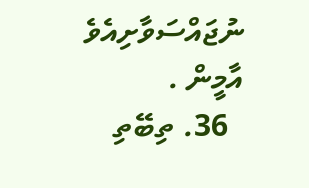ނުޖައްސަވާށިއެވެ އާމީން .
  36. ތިބޭތި